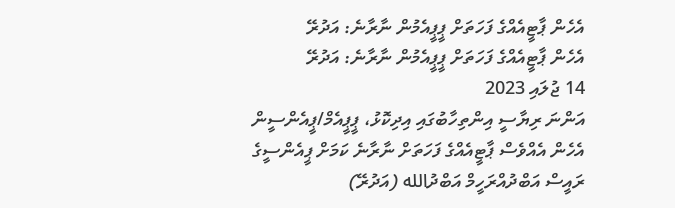އެހެން ޕާޓީއެއްގެ ފަހަތަށް ޕީޕީއެމުން ނާރާނެ: އަދުރޭ
އެހެން ޕާޓީއެއްގެ ފަހަތަށް ޕީޕީއެމުން ނާރާނެ: އަދުރޭ
14 ޖުލައި 2023
އަންނަ ރިޔާސީ އިންތިހާބުގައި އިދިކޮޅު، ޕީޕީއެމް/ޕީއެންސީން އެހެން އެއްވެސް ޕާޓީއެއްގެ ފަހަތަށް ނާރާނެ ކަމަށް ޕީއެންސީގެ ރައީސް އަބްދުއްރަހީމް އަބްދުالله (އަދުރޭ)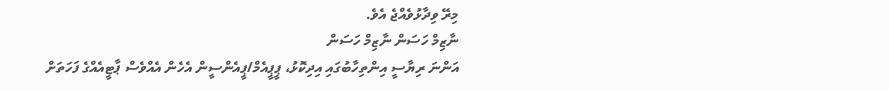މިރޭ ވިދާޅުވެއްޖެ އެވެ.
ނާޒިމް ހަސަން ނާޒިމް ހަސަން
އަންނަ ރިޔާސީ އިންތިހާބުގައި އިދިކޮޅު، ޕީޕީއެމް/ޕީއެންސީން އެހެން އެއްވެސް ޕާޓީއެއްގެ ފަހަތަށް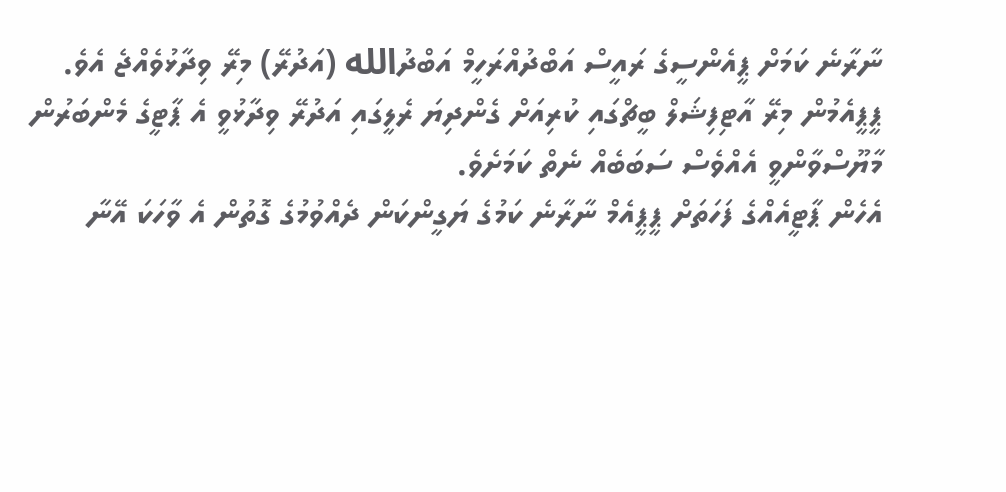ނާރާނެ ކަމަށް ޕީއެންސީގެ ރައީސް އަބްދުއްރަހީމް އަބްދުالله (އަދުރޭ) މިރޭ ވިދާޅުވެއްޖެ އެވެ.
ޕީޕީއެމުން މިރޭ އާޓިފިޝަލް ބީޗްގައި ކުރިއަށް ގެންދިޔަ ރެލީގައި އަދުރޭ ވިދާޅުވީ އެ ޕާޓީގެ މެންބަރުން މާޔޫސްވާންވީ އެއްވެސް ސަބަބެއް ނެތް ކަމަށެވެ.
އެހެން ޕާޓީއެއްގެ ފަހަތަށް ޕީޕީއެމް ނާރާނެ ކަމުގެ ޔަގީންކަން ދެއްވުމުގެ ގޮތުން އެ ވާހަކަ އޭނާ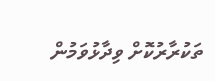ތަކުރާރުކޮށް ވިދާޅުވަމުން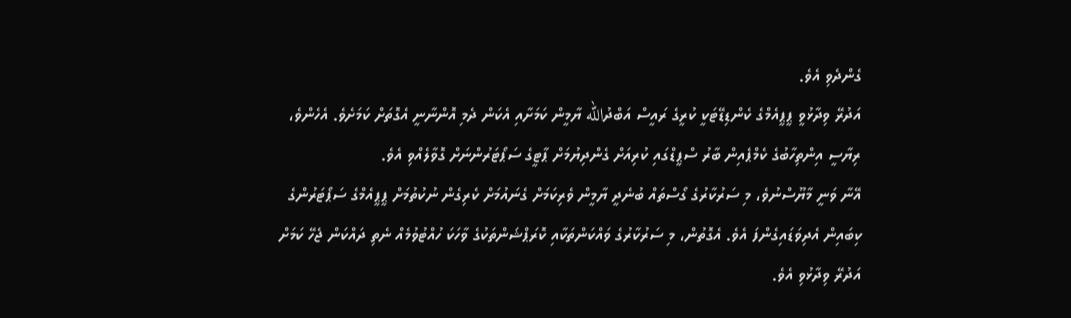ގެންދެވި އެވެ.
އަދުރޭ ވިދާޅުވީ ޕީޕީއެމްގެ ކެންޑިޑޭޓަކީ ކުރީގެ ރައީސް އަބްދުالله ޔާމީން ކަމަށާއި އެކަން ދެމި އޮންނާނީ އެގޮތަށް ކަމަށެވެ. އެހެންވެ، ރިޔާސީ އިންތިހާބުގެ ކެމްޕެއިން ބާރު ސްޕީޑްގައި ކުރިއަށް ގެންދިޔުމަށް ޕާޓީގެ ސަޕޯޓަރުންނަށް ގޮވާލެއްވި އެވެ.
އޭނާ ވަނީ މާޔޫސްނުވެ، މި ސަރުކާރުގެ ގޯސްތައް ބުނެދީ ޔާމީން ވެރިކަމަށް ގެނައުމަށް ކެރިގެން ނުކުތުމަށް ޕީޕީއެމްގެ ސަޕޯޓަރުންގެ ކިބައިން އެދިވަޑައިގެންފަ އެވެ. އެގޮތުން، މި ސަރުކާރުގެ ވައްކަންތަކާއި ކޮރަޕްޝަންތަކުގެ ވާހަކަ ހުއްޓުވުމެއް ނެތި ދައްކަން ޖެހޭ ކަމަށް އަދުރޭ ވިދާޅުވި އެވެ.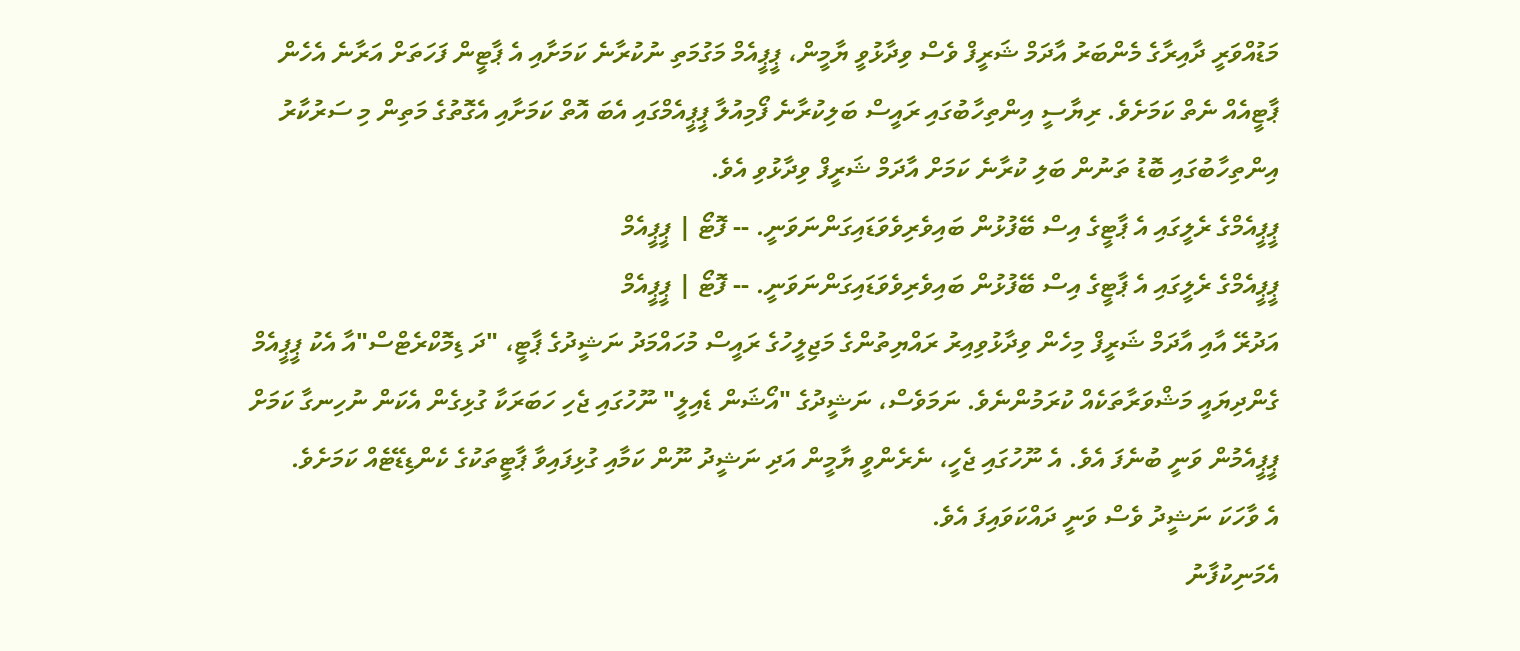މަޑުއްވަރީ ދާއިރާގެ މެންބަރު އާދަމް ޝަރީފް ވެސް ވިދާޅުވީ ޔާމީން، ޕީޕީއެމް މަގުމަތި ނުކުރާނެ ކަމަށާއި އެ ޕާޓީން ފަހަތަށް އަރާނެ އެހެން ޕާޓީއެއް ނެތް ކަމަށެވެ. ރިޔާސީ އިންތިހާބުގައި ރައީސް ބަލިކުރާނެ ފޯމިއުލާ ޕީޕީއެމްގައި އެބަ އޮތް ކަމަށާއި އެގޮތުގެ މަތިން މި ސަރުކާރު އިންތިހާބުގައި ބޮޑު ތަނުން ބަލި ކުރާނެ ކަމަށް އާދަމް ޝަރީފް ވިދާޅުވި އެވެ.
ޕީޕީއެމްގެ ރެލީގައި އެ ޕާޓީގެ އިސް ބޭފުޅުން ބައިވެރިވެވަޑައިގަންނަވަނީ. -- ފޮޓޯ | ޕީޕީއެމް
ޕީޕީއެމްގެ ރެލީގައި އެ ޕާޓީގެ އިސް ބޭފުޅުން ބައިވެރިވެވަޑައިގަންނަވަނީ. -- ފޮޓޯ | ޕީޕީއެމް
އަދުރޭ އާއި އާދަމް ޝަރީފް މިހެން ވިދާޅުވިއިރު ރައްޔިތުންގެ މަޖިލީހުގެ ރައީސް މުހައްމަދު ނަޝީދުގެ ޕާޓީ، "ދަ ޑިމޮކްރެޓްސް"އާ އެކު ޕީޕީއެމް ގެންދިޔައީ މަޝްވަރާތަކެއް ކުރަމުންނެވެ. ނަމަވެސް، ނަޝީދުގެ "އޯޝަން ޑެއިލީ" ނޫހުގައި ޖެހި ހަބަރަކާ ގުޅިގެން އެކަން ނުހިނގާ ކަމަށް ޕީޕީއެމުން ވަނީ ބުނެފަ އެވެ. އެ ނޫހުގައި ޖެހީ، ނެރެންވީ ޔާމީން އަދި ނަޝީދު ނޫން ކަމާއި ގުޅިފައިވާ ޕާޓީތަކުގެ ކެންޑިޑޭޓެއް ކަމަށެވެ.
އެ ވާހަކަ ނަޝީދު ވެސް ވަނީ ދައްކަވައިފަ އެވެ.
އެމަނިކުފާނު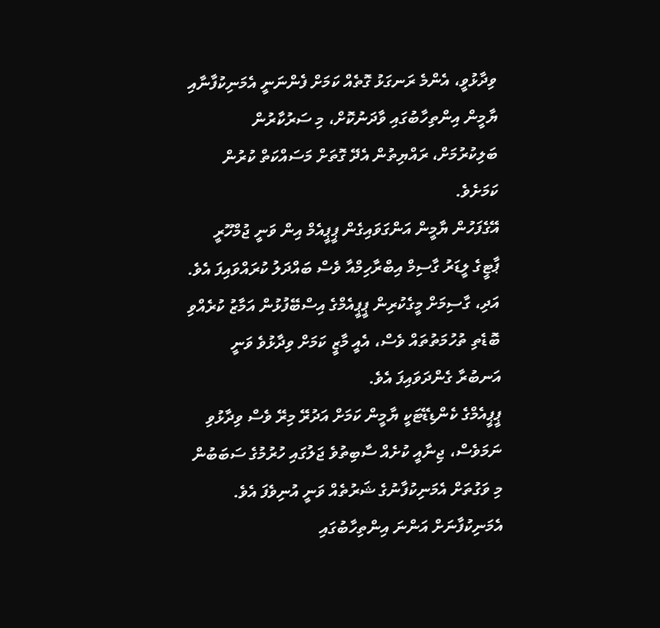ވިދާޅުވީ، އެންމެ ރަނގަޅު ގޮތެއް ކަމަށް ފެންނަނީ އެމަނިކުފާނާއި ޔާމީން އިންތިހާބުގައި ވާދަނުކޮށް، މި ސަރުކާރުން ބަލިކުރުމަށް، ރައްޔިތުން އެދޭ ގޮތަށް މަސައްކަތް ކުރުން ކަމަށެވެ.
އޭގެފަހުން ޔާމީން އަންގަވައިގެން ޕީޕީއެމް އިން ވަނީ ޖުމްހޫރީ ޕާޓީގެ ލީޑަރު ގާސިމް އިބްރާހިމްއާ ވެސް ބައްދަލު ކުރައްވައިފަ އެވެ. އަދި، ގާސިމަށް މީގެކުރިން ޕީޕީއެމްގެ އިސްބޭފުޅުން އަމާޒު ކުރެއްވި ބޮޑެތި ތުހުމަތުތައް ވެސް، އެއީ މާޒީ ކަމަށް ވިދާޅުވެ ވަނީ އަނބުރާ ގެންދަވައިފަ އެވެ.
ޕީޕީއެމްގެ ކެންޑިޑޭޓަކީ ޔާމީން ކަމަށް އަދުރޭ މިރޭ ވެސް ވިދާޅުވި ނަމަވެސް، ޖިނާއީ ކުށެއް ސާބިތުވެ ޖަލުގައި ހުރުމުގެ ސަބަބުން މި ވަގުތަށް އެމަނިކުފާނުގެ ޝަރުތެއް ވަނީ އުނިވެފަ އެވެ. އެމަނިކުފާނަށް އަންނަ އިންތިހާބުގައި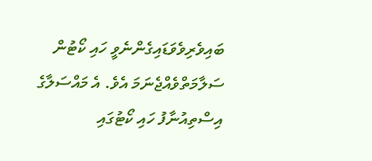ބައިވެރިވެވަޑައިގެންނެވީ ހައި ކޯޓުން ސަލާމަތްވެއްޖެނަމަ އެވެ. އެ މައްސަލާގެ އިސްތިއުނާފު ހައި ކޯޓުގައި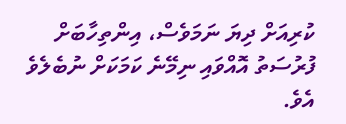ކުރިއަށް ދިޔަ ނަމަވެސް، އިންތިހާބަށް ފުރުސަތު އޮއްވައި ނިމޭނެ ކަމަކަށް ނުބެލެވެ އެވެ.